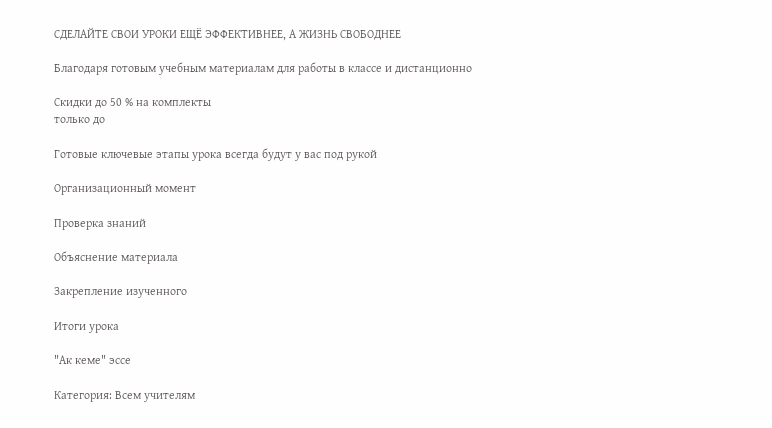СДЕЛАЙТЕ СВОИ УРОКИ ЕЩЁ ЭФФЕКТИВНЕЕ, А ЖИЗНЬ СВОБОДНЕЕ

Благодаря готовым учебным материалам для работы в классе и дистанционно

Скидки до 50 % на комплекты
только до

Готовые ключевые этапы урока всегда будут у вас под рукой

Организационный момент

Проверка знаний

Объяснение материала

Закрепление изученного

Итоги урока

"Ак кеме" эссе

Категория: Всем учителям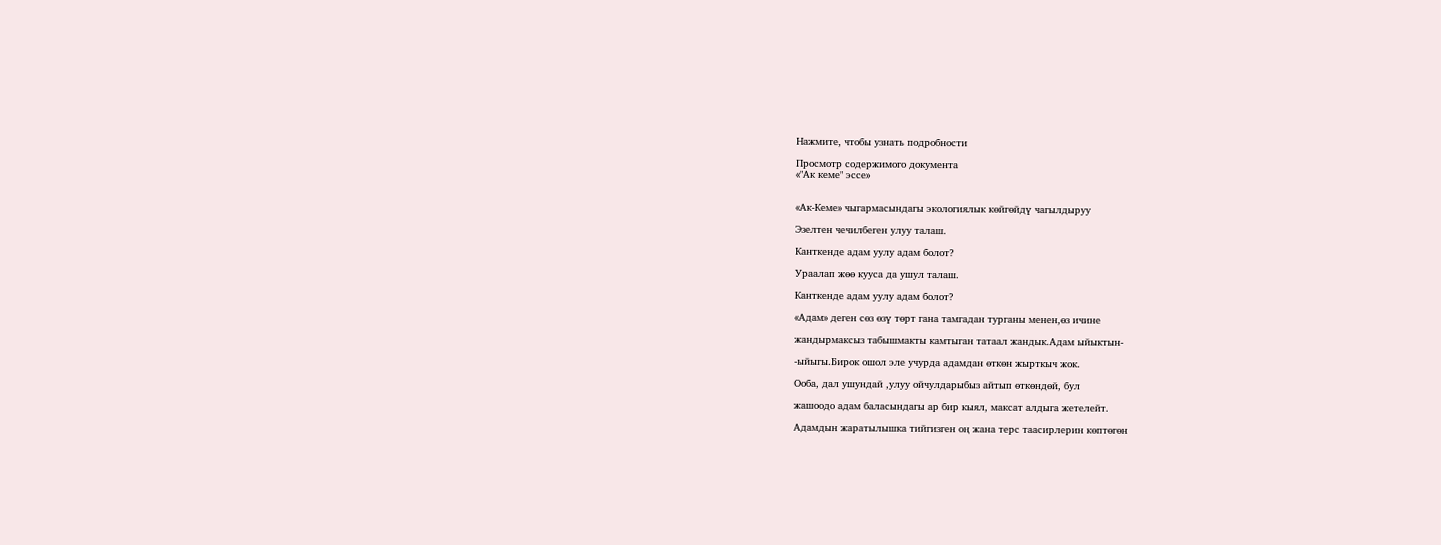Нажмите, чтобы узнать подробности

Просмотр содержимого документа
«"Ак кеме" эссе»


«Ак-Кеме» чыгармасындагы экологиялык көйгөйдү чагылдыруу

Эзелтен чечилбеген улуу талаш.

Канткенде адам уулу адам болот?

Ураалап жөө кууса да ушул талаш.

Канткенде адам уулу адам болот?

«Адам» деген сөз өзү төрт гана тамгадан турганы менен,өз ичине

жандырмаксыз табышмакты камтыган татаал жандык.Адам ыйыктын-

-ыйыгы.Бирок ошол эле учурда адамдан өткөн жырткыч жок.

Ооба, дал ушундай ,улуу ойчулдарыбыз айтып өткөндөй, бул

жашоодо адам баласындагы ар бир кыял, максат алдыга жетелейт.

Адамдын жаратылышка тийгизген оң жана терс таасирлерин көптөгөн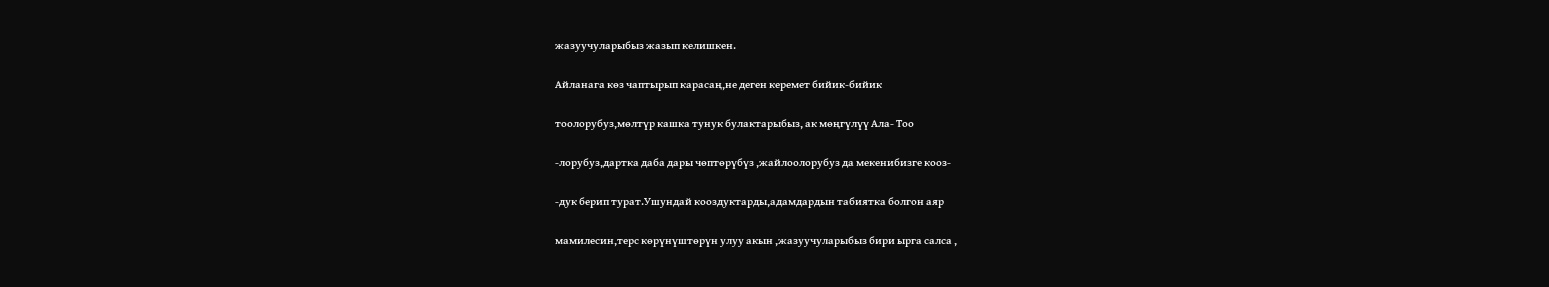жазуучуларыбыз жазып келишкен.

Айланага көз чаптырып карасаң,не деген керемет бийик-бийик

тоолорубуз,мөлтүр кашка тунук булактарыбыз, ак мөңгүлүү Ала- Тоо

-лорубуз,дартка даба дары чөптөрүбүз ,жайлоолорубуз да мекенибизге кооз-

-дук берип турат.Ушундай кооздуктарды,адамдардын табиятка болгон аяр

мамилесин,терс көрүнүштөрүн улуу акын ,жазуучуларыбыз бири ырга салса ,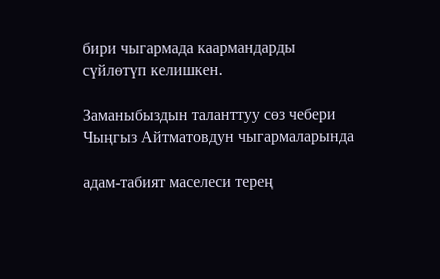бири чыгармада каармандарды сүйлөтүп келишкен.

Заманыбыздын таланттуу сөз чебери Чыңгыз Айтматовдун чыгармаларында

адам-табият маселеси терең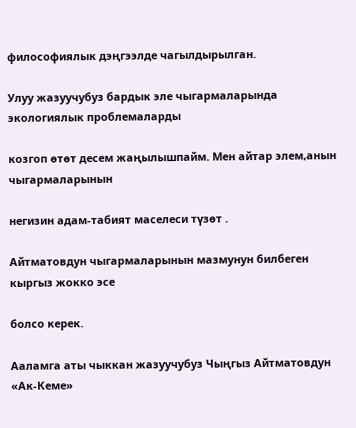философиялык дэңгээлде чагылдырылган.

Улуу жазуучубуз бардык эле чыгармаларында экологиялык проблемаларды

козгоп өтөт десем жаңылышпайм. Мен айтар элем,анын чыгармаларынын

негизин адам-табият маселеси түзөт .

Айтматовдун чыгармаларынын мазмунун билбеген кыргыз жокко эсе

болсо керек.

Ааламга аты чыккан жазуучубуз Чыңгыз Айтматовдун «Ак-Кеме»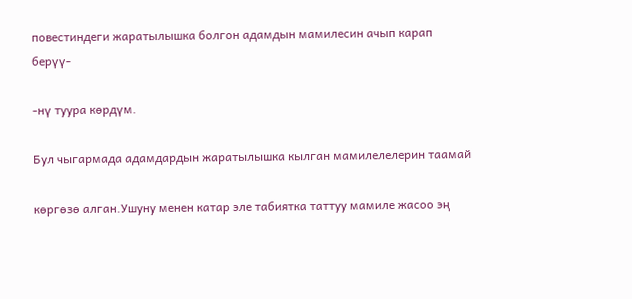повестиндеги жаратылышка болгон адамдын мамилесин ачып карап берүү-

-нү туура көрдүм.

Бул чыгармада адамдардын жаратылышка кылган мамилелелерин таамай

көргөзө алган.Ушуну менен катар эле табиятка таттуу мамиле жасоо эң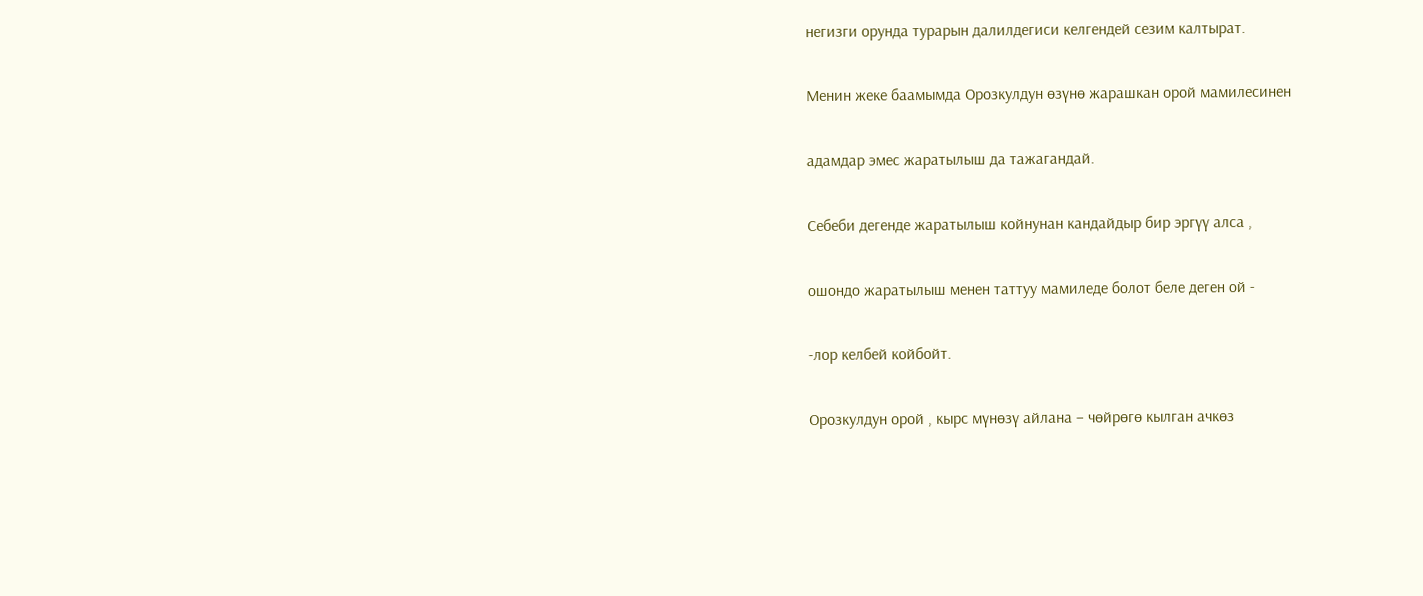негизги орунда турарын далилдегиси келгендей сезим калтырат.

Менин жеке баамымда Орозкулдун өзүнө жарашкан орой мамилесинен

адамдар эмес жаратылыш да тажагандай.

Себеби дегенде жаратылыш койнунан кандайдыр бир эргүү алса ,

ошондо жаратылыш менен таттуу мамиледе болот беле деген ой -

-лор келбей койбойт.

Орозкулдун орой , кырс мүнөзү айлана – чөйрөгө кылган ачкөз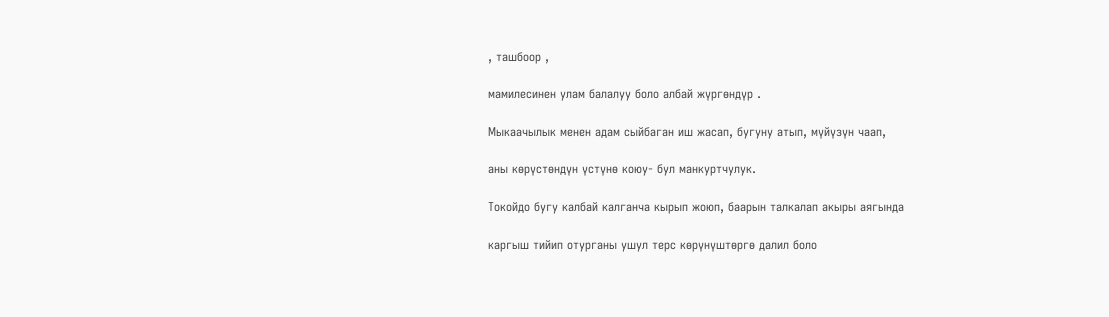, ташбоор ,

мамилесинен улам балалуу боло албай жүргөндүр .

Мыкаачылык менен адам сыйбаган иш жасап, бугуну атып, мүйүзүн чаап,

аны көрүстөндүн үстүнө коюу- бул манкуртчулук.

Токойдо бугу калбай калганча кырып жоюп, баарын талкалап акыры аягында

каргыш тийип отурганы ушул терс көрүнүштөргө далил боло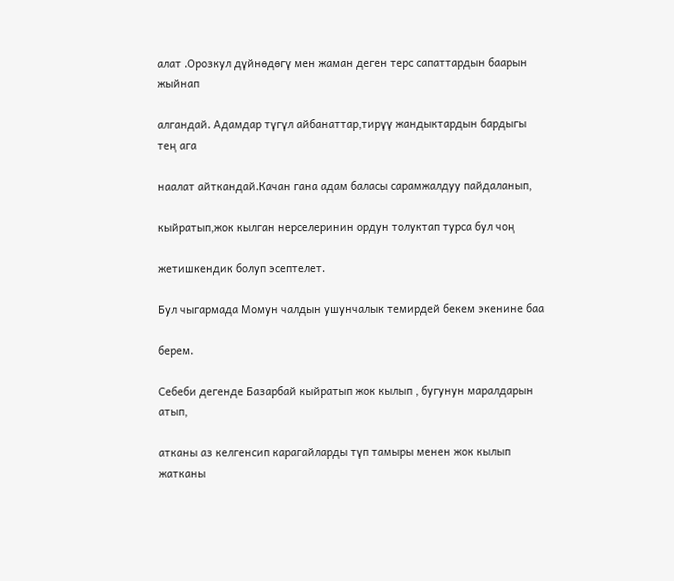алат .Орозкул дүйнөдөгү мен жаман деген терс сапаттардын баарын жыйнап

алгандай. Адамдар түгүл айбанаттар,тирүү жандыктардын бардыгы тең ага

наалат айткандай.Качан гана адам баласы сарамжалдуу пайдаланып,

кыйратып,жок кылган нерселеринин ордун толуктап турса бул чоң

жетишкендик болуп эсептелет.

Бул чыгармада Момун чалдын ушунчалык темирдей бекем экенине баа

берем.

Себеби дегенде Базарбай кыйратып жок кылып , бугунун маралдарын атып,

атканы аз келгенсип карагайларды түп тамыры менен жок кылып жатканы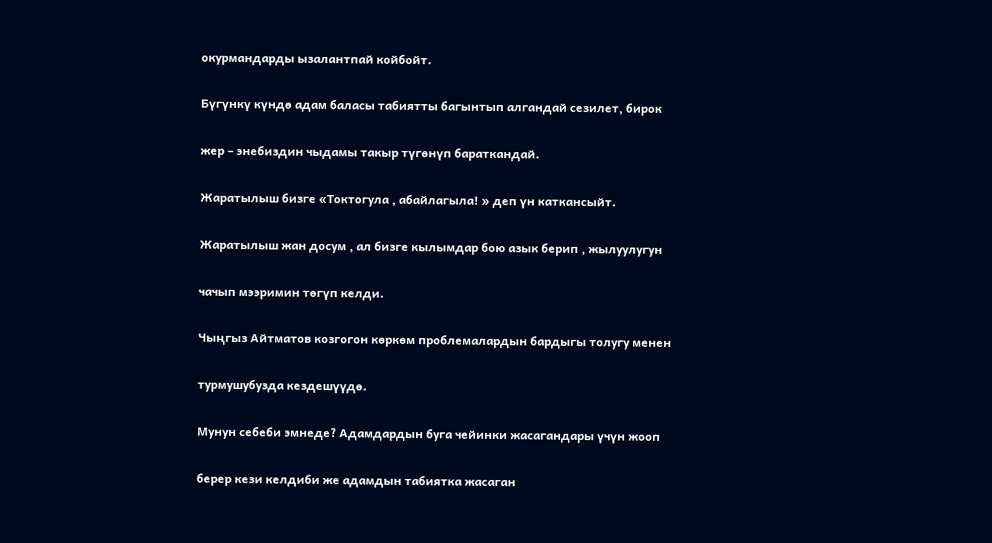окурмандарды ызалантпай койбойт.

Бүгүнкү күндө адам баласы табиятты багынтып алгандай сезилет, бирок

жер – энебиздин чыдамы такыр түгөнүп бараткандай.

Жаратылыш бизге «Токтогула , абайлагыла! » деп үн каткансыйт.

Жаратылыш жан досум , ал бизге кылымдар бою азык берип , жылуулугун

чачып мээримин төгүп келди.

Чыңгыз Айтматов козгогон көркөм проблемалардын бардыгы толугу менен

турмушубузда кездешүүдө.

Мунун себеби эмнеде? Адамдардын буга чейинки жасагандары үчүн жооп

берер кези келдиби же адамдын табиятка жасаган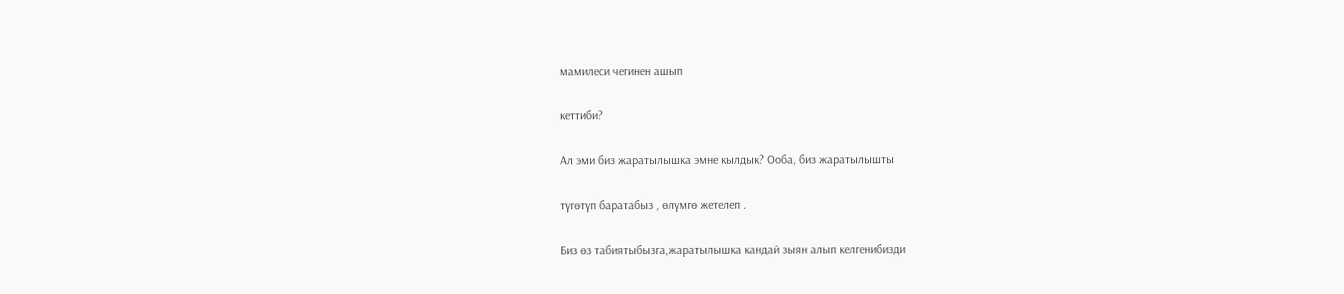мамилеси чегинен ашып

кеттиби?

Ал эми биз жаратылышка эмне кылдык? Ооба, биз жаратылышты

түгөтүп баратабыз , өлүмгө жетелеп .

Биз өз табиятыбызга,жаратылышка кандай зыян алып келгенибизди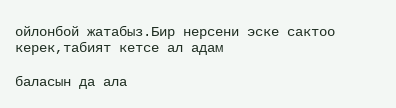ойлонбой жатабыз.Бир нерсени эске сактоо керек,табият кетсе ал адам

баласын да ала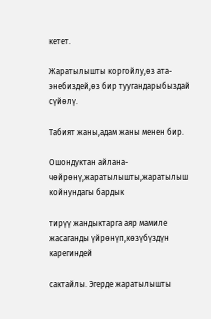кетет.

Жаратылышты коргойлу,өз ата-энебиздей,өз бир туугандарыбыздай сүйөлү.

Табият жаны,адам жаны менен бир.

Ошондуктан айлана-чөйрөнү,жаратылышты,жаратылыш койнундагы бардык

тирүү жандыктарга аяр мамиле жасаганды үйрөнүп,көзүбүздүн карегиндей

сактайлы. Эгерде жаратылышты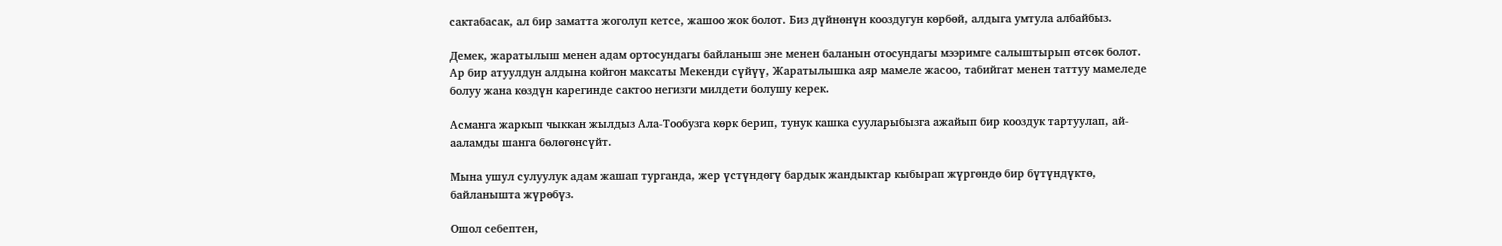сактабасак, ал бир заматта жоголуп кетсе, жашоо жок болот. Биз дүйнөнүн кооздугун көрбөй, алдыга умтула албайбыз.

Демек, жаратылыш менен адам ортосундагы байланыш эне менен баланын отосундагы мээримге салыштырып өтсөк болот. Ар бир атуулдун алдына койгон максаты Мекенди сүйүү, Жаратылышка аяр мамеле жасоо, табийгат менен таттуу мамеледе болуу жана көздүн карегинде сактоо негизги милдети болушу керек.

Асманга жаркып чыккан жылдыз Ала-Тообузга көрк берип, тунук кашка сууларыбызга ажайып бир кооздук тартуулап, ай-ааламды шанга бөлөгөнсүйт.

Мына ушул сулуулук адам жашап турганда, жер үстүндөгү бардык жандыктар кыбырап жүргөндө бир бүтүндүктө, байланышта жүрөбүз.

Ошол себептен,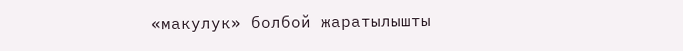«макулук» болбой жаратылышты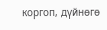коргоп, дүйнөгө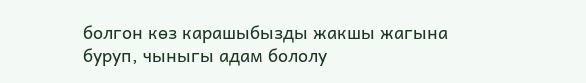болгон көз карашыбызды жакшы жагына буруп, чыныгы адам бололу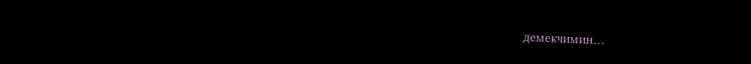демекчимин…